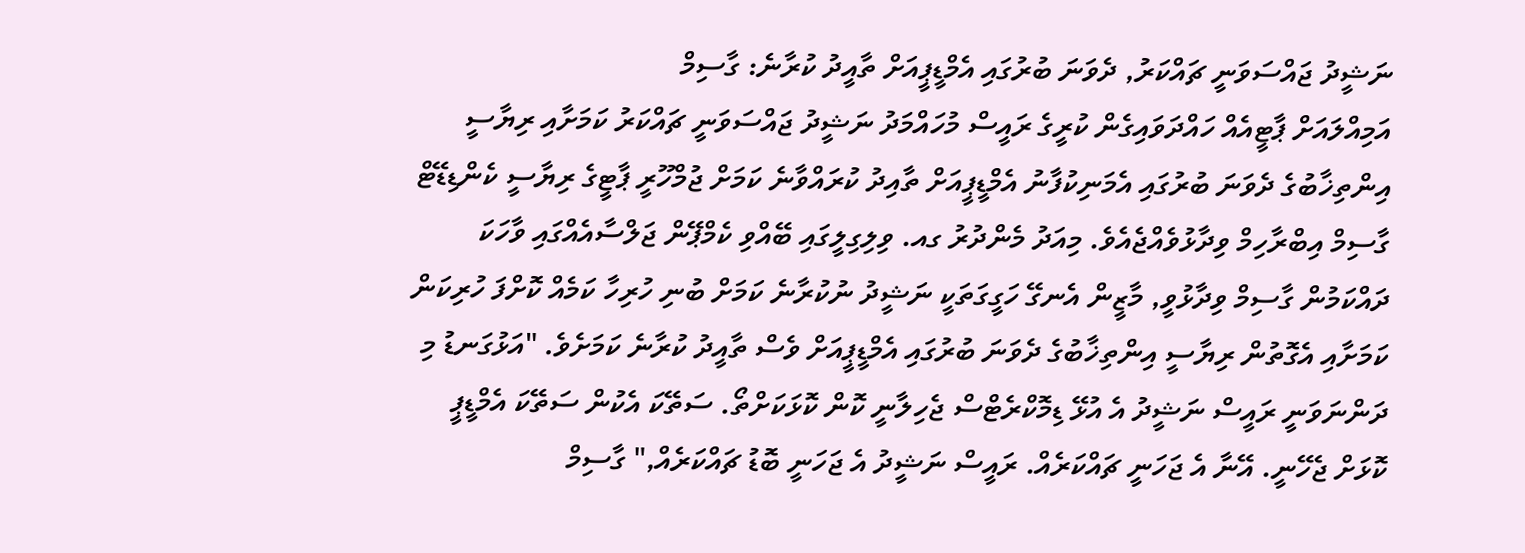ނަޝީދު ޖައްސަވަނީ ޗައްކަރު, ދެވަނަ ބުރުގައި އެމްޑީޕީއަށް ތާއީދު ކުރާނެ: ގާސިމް
އަމިއްލައަށް ޕާޓީއެއް ހައްދަވައިގެން ކުރީގެ ރައީސް މުހައްމަދު ނަޝީދު ޖައްސަވަނީ ޗައްކަރު ކަމަށާއި ރިޔާސީ އިންތިޚާބުގެ ދެވަނަ ބުރުގައި އެމަނިކުފާނު އެމްޑީޕީއަށް ތާއިދު ކުރައްވާނެ ކަމަށް ޖުމްހޫރީ ޕާޓީގެ ރިޔާސީ ކެންޑިޑޭޓް ގާސިމް އިބްރާހިމް ވިދާޅުވެއްޖެއެވެ. މިއަދު މެންދުރު ގއ. ވިލިގިލީގައި ބޭއްވި ކެމްޕޭން ޖަލްސާއެއްގައި ވާހަކަ ދައްކަމުން ގާސިމް ވިދާޅުވީ, މާޒީން އެނގޭ ހަގީގަތަކީ ނަޝީދު ނުކުރާނެ ކަމަށް ބުނި ހުރިހާ ކަމެއް ކޮށްފަ ހުރިކަން ކަމަށާއި އެގޮތުން ރިޔާސީ އިންތިޚާބުގެ ދެވަނަ ބުރުގައި އެމްޑީޕީއަށް ވެސް ތާއީދު ކުރާނެ ކަމަށެވެ. "އަޅުގަނޑު މި ދަންނަވަނީ ރައީސް ނަޝީދު އެ އުޅޭ ޑިމޮކްރެޓްސް ޖެހިލާނީ ކޮން ކޮޅަކަށްތޯ. ސަތޭކަ އެކުން ސަތޭކަ އެމްޑީޕީ ކޮޅަށް ޖެހޭނީ. އޭނާ އެ ޖަހަނީ ޗައްކަރެއް. ރައީސް ނަޝީދު އެ ޖަހަނީ ބޮޑު ޗައްކަރެއް," ގާސިމް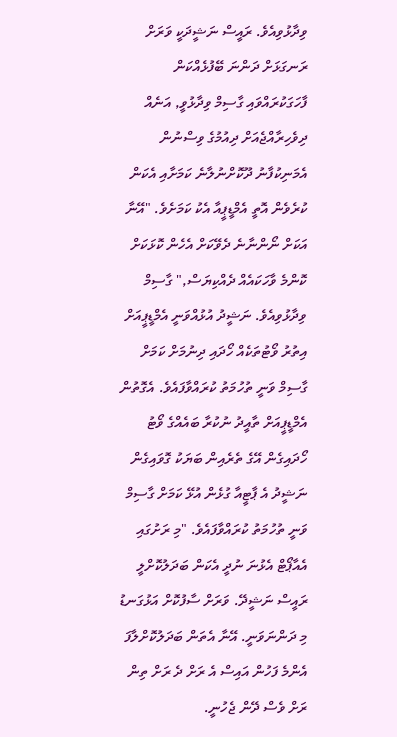ވިދާޅުވިއެވެ. ރައީސް ނަޝީދަކީ ވަރަށް ރަނގަޅަށް ދަންނަ ބޭފުޅެއްކަން ފާހަގަކުރައްވައި ގާސިމް ވިދާޅުވީ, އަނެއް ދިވެހިރާއްޖެއަށް ދިއުމުގެ ވިސްނުން އެމަނިކުފާނު ދޫކޮށްނުލާނެ ކަމަށާއި އެކަން ކުރެވެން އޮތީ އެމްޑީޕީއާ އެކު ކަމަށެވެ. "އޭނާ އަކަށް ނޯންނާނެ ދެވޭކަށް އެހެން ކޮޅަކަށް ކޮންމެ ވާހަކައެއް ދެއްކިޔަސް," ގާސިމް ވިދާޅުވިއެވެ. ނަޝީދު އުޅުއްވަނީ އެމްޑީޕީއަށް އިތުރު ވޯޓުތަކެއް ހޯދައި ދިނުމަށް ކަމަށް ގާސިމް ވަނީ ތުހުމަތު ކުރައްވާފައެވެ. އެގޮތުން އެމްޑީޕީއަށް ތާއީދު ނުކުރާ ބައެއްގެ ވޯޓު ހޯދައިގެން އޭގެ ތެރެއިން ބަޔަކު ގޮވައިގެން ނަޝީދު އެ ޕާޓީއާ ގުޅެން އުޅޭ ކަމަށް ގާސިމް ވަނީ ތުހުމަތު ކުރައްވާފައެވެ. "މި ރަށުގައި އެއާޕޯޓް އެޅުނަ ނުދީ އެކަން ބަދަލުކޮށްލީ ރައީސް ނަޝީދޭ. ވަރަށް ސާފުކޮށް އަޅުގަނޑު މި ދަންނަވަނީ. އޭނާ އެތަން ބަދަލުކޮށްލާފަ އެންމެ ފަހުން އައިސް އެ ރަށް ދެ ރަށް ތިން ރަށް ވެސް ދޭން ޖެހުނީ.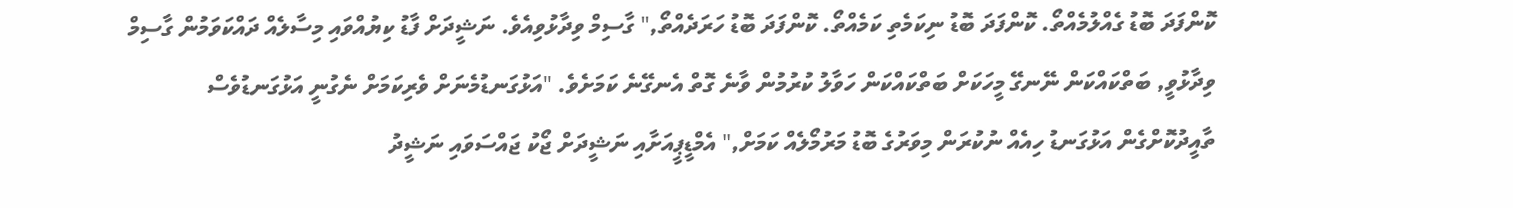ކޮންފަދަ ބޮޑު ގެއްލުމެއްތޯ. ކޮންފަދަ ބޮޑު ނިކަމެތި ކަމެއްތޯ. ކޮންފަދަ ބޮޑު ހަރަދެއްތޯ," ގާސިމް ވިދާޅުވިއެވެ. ނަޝީދަށް ފާޑު ކިޔުއްވައި މިސާލެއް ދައްކަވަމުން ގާސިމް ވިދާޅުވީ, ބަތްކައްކަން ނޭނގޭ މީހަކަށް ބަތްކައްކަން ހަވާލު ކުރުމުން ވާނެ ގޮތް އެނގޭނެ ކަމަށެވެ. "އަޅުގަނޑުމެނަށް ވެރިކަމަށް ނެގުނީ އަޅުގަނޑުވެސް ތާއީދުކޮށްގެން އަޅުގަނޑު ހިއެއް ނުކުރަން މިވަރުގެ ބޮޑު މަރުމޯލެއް ކަމަށް," އެމްޑީޕީއަށާއި ނަޝީދަށް ޖޯކު ޖައްސަވައި ނަޝީދު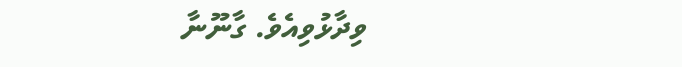ވިދާޅުވިއެވެ. ގާނޫނާ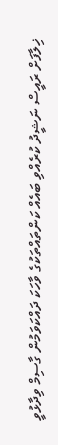ޚިލާފަށް ރައީސް ނަޝީދު ކުރެއްވި ބައެއް ކަންތައްތަކުގެ ވާހަކަ ދައްކަވަމުން ގާސިމް ވިދާޅުވީ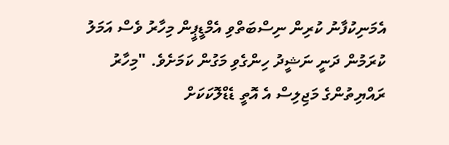އެމަނިކުފާނު ކުރިން ނިސްބަތްވި އެމްޑީޕީން މިހާރު ވެސް އަމަލު ކުރަމުން ދަނީ ނަޝީދު ހިންގެވި މަގުން ކަމަށެވެ. "މިހާރު ރައްޔިތުންގެ މަޖިލިސް އެ އޮތީ ޑެޑްލޮކަކަށް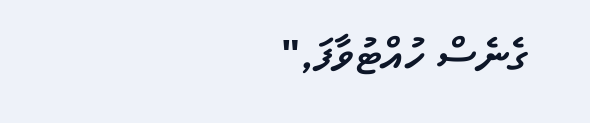ގެނެސް ހުއްޓުވާފަ,"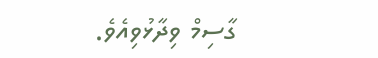ގާސިމް ވިދާޅުވިއެވެ.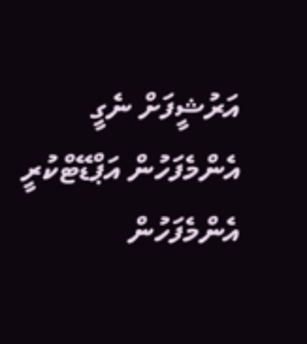އަރުޝީފަށް ނެގީ
އެންމެފަހުން އަޕްޑޭޓްކުރީ
އެންމެފަހުން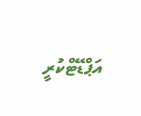އަޕްޑޭޓްކުރީ